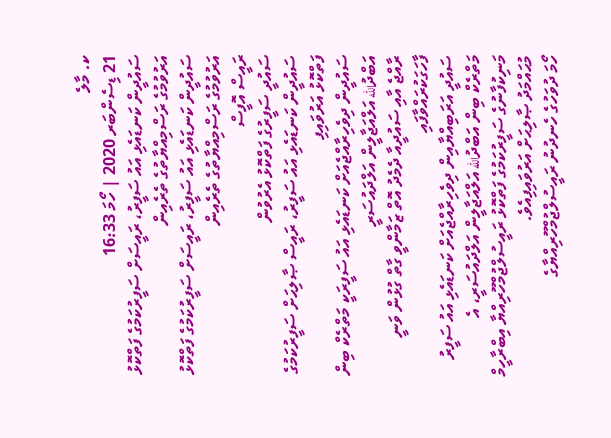ކ. މާލެ
21 ޑިސެންބަރ 2020 | ހޯމަ 16:33
ސައުދީން ކަނޑައެޅި އައު ސަފީރު، ރައީސަށް ސަފީރުކަމުގެ ފަތްކޮޅު އަރުވުމުގެ ރަސްމިއްޔާތުގެ ތެރެއިން
ސައުދީން ކަނޑައެޅި އައު ސަފީރު، ރައީސަށް ސަފީރުކަމުގެ ފަތްކޮޅު އަރުވުމުގެ ރަސްމިއްޔާތުގެ ތެރެއިން
ރައީސް އޮފީސް
ސައުދީ ސަފީރުގެ ފަތްކޮޅު އެރުވުން
ސައުދީން ކަނޑައެޅި އައު ސަފީރު، ރައީސް ޞާލިޙަށް ސަފީރުކަމުގެ ފަތްކޮޅު އަރުވައިފި
ސައުދީން ދިވެހިރާއްޖެއަށް ކަނޑައެޅި އައު ސަފީރަކީ މަތްރެކް ބިން އަބްދުالله އަލްއަޖާލީން އަލްދައުސަރީ
ރާއްޖެ އާއި ސައުދީއާ ދެމެދު އޮތް ޒަމާންވީ ގާތް ގުޅުން ވަނީ ފާހަގަކުރައްވާފައި
ސައުދީ އަރަބިއްޔާއިން ދިވެހިރާއްޖެއަށް ކަނޑައެޅި އައު ސަފީރު މަތްރެކް ބިން އަބްދުالله އަލްއަޖާލީން އަލްދައުސަރީ، އެ މަނިކުފާނުގެ ސަފީރުކަމުގެ ފަތްކޮޅު ރައީސުލްޖުމްހޫރިއްޔާ އިބްރާހީމް މުޙައްމަދު ޞާލިޙަށް އަރުވައިފިއެވެ.
ހޯމަ ދުވަހުގެ ހެނދުނު ރައީސުލްޖުމްހޫރިއްޔާގެ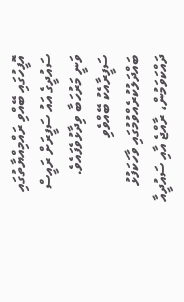އޮފީހުގައި ބޭއްވި ރައްމިއްޔާތުގައި ސައުދީގެ އައު ސަފީރަށް ރައީސް ވަނީ މަރުހަބާ ވިދާޅުވެފައެވެ.
ސަފީރާއެކު ބޭއްވެވި ބައްދަލުކުރެއްވުމުގައި ވާހަކަފުޅު ދައްކަވަމުން، ރާއްޖެ އާއި ސައުދީއާ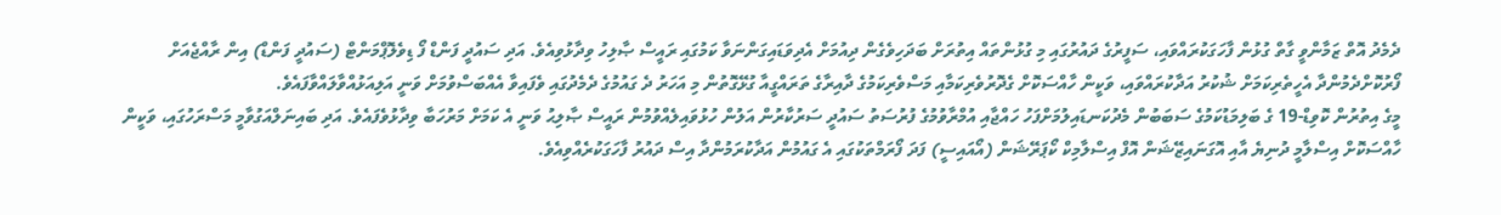ދެމެދު އޮތް ޒަމާންވީ ގާތް ގުޅުން ފާހަގަކުރައްވައި، ސަފީރުގެ ދައުރުގައި މި ގުޅުންތައް އިތުރަށް ބަދަހިވެގެން ދިއުމަށް އެދިވަޑައިގަންނަވާ ކަމުގައި ރައީސް ޞާލިހު ވިދާޅުވިއެވެ. އަދި ސައުދީ ފަންޑް ފޯ ޑިވެލޮޕްމަންޓް (ސައުދީ ފަންޑް) އިން ރާއްޖެއަށް ފޯރުކޮށްދެމުންދާ އެހީތެރިކަމަށް ޝުކުރު އަދާކުރައްވައި، ވަކީން ހާއްސަކޮށް ގެދޮރުވެރިކަމާއި މަސްވެރިކަމުގެ ދާއިރާގެ ތަރައްގީއާ ގުޅޭގޮތުން މި އަހަރު ދެ ގައުމުގެ ދެމެދުގައި ވެފައިވާ އެއްބަސްވުމަށް ވަނީ އަލިއަޅުއްވާލައްވާފައެވެ.
މީގެ އިތުރުން ކޮވިޑް-19 ގެ ބަލިމަޑުކަމުގެ ސަބަބުން މެދުކަނޑައިލުމަށްފަހު ހައްޖާއި އުމްރާވުމުގެ ފުރުސަތު ސައުދީ ސަރުކާރުން އަލުން ހުޅުވައިލެއްވުމުން ރައީސް ޞާލިޙު ވަނީ އެ ކަމަށް މަރުހަބާ ވިދާޅުވެފައެވެ. އަދި ބައިނަލްއަގުވާމީ މަސްރަހުގައި، ވަކީން ހާއްސަކޮށް އިސްލާމީ ދުނިޔެ އާއި އޮގަނައިޒޭޝަން އޮފް އިސްލާމިކް ކޯޕަރޭޝަން (އޯއައިސީ) ފަދަ ފޯރަމްތަކުގައި އެ ގައުމުން އަދާކުރަމުންދާ އިސް ދައުރު ފާހަގަކުރެއްވިއެވެ.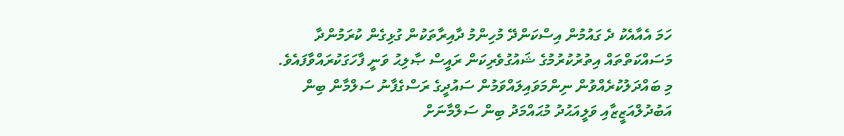ހަމަ އެއާއެކު ދެ ގައުމުން އިސްކަންދޭ މުހިންމު ދާއިރާތަކުން ގުޅިގެން ކުރަމުންދާ މަސައްކަތްތައް އިތުރުކުރުމުގެ ޝައުގުވެރިކަން ރައީސް ޞާލިޙު ވަނީ ފާހަގަކުރައްވާފައެވެ.
މި ބައްދަލުކުރެއްވުން ނިންމަވައިލައްވަމުން ސައުދީގެ ރަސްގެފާނު ސަލްމާން ބިން އަބުދުލްއަޒީޒާއި ވަލީއަޙުދު މުޙައްމަދު ބިން ސަލްމާނަށް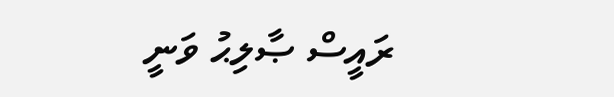ރައީސް ޞާލިޙު ވަނީ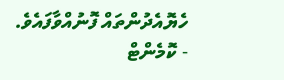ހެޔޮއެދުންތައް ފޮނުއްވާފައެވެ.
- ކޮމެންޓް